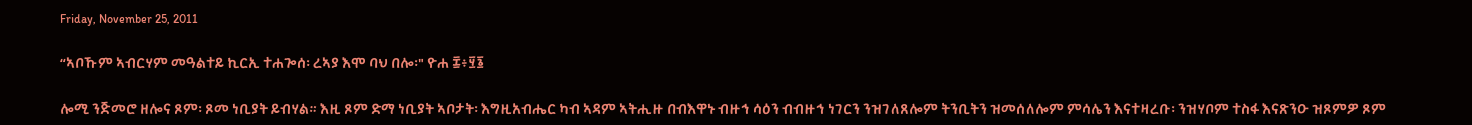Friday, November 25, 2011

“ኣቦኹም ኣብርሃም መዓልተይ ኪርኢ ተሐጐሰ፡ ረኣያ እሞ ባህ በሎ፡" ዮሐ ፰፥፶፮

ሎሚ ንጅመሮ ዘሎና ጾም፡ ጾመ ነቢያት ይብሃል። እዚ ጾም ድማ ነቢያት ኣቦታት፡ እግዚአብሔር ካብ ኣዳም ኣትሒዙ በብእዋኑ ብዙኅ ሳዕን ብብዙኅ ነገርን ንዝገለጸሎም ትንቢትን ዝመሰለሎም ምሳሌን እናተዛረቡ፡ ንዝሃቦም ተስፋ እናጽንዑ ዝጾምዎ ጾም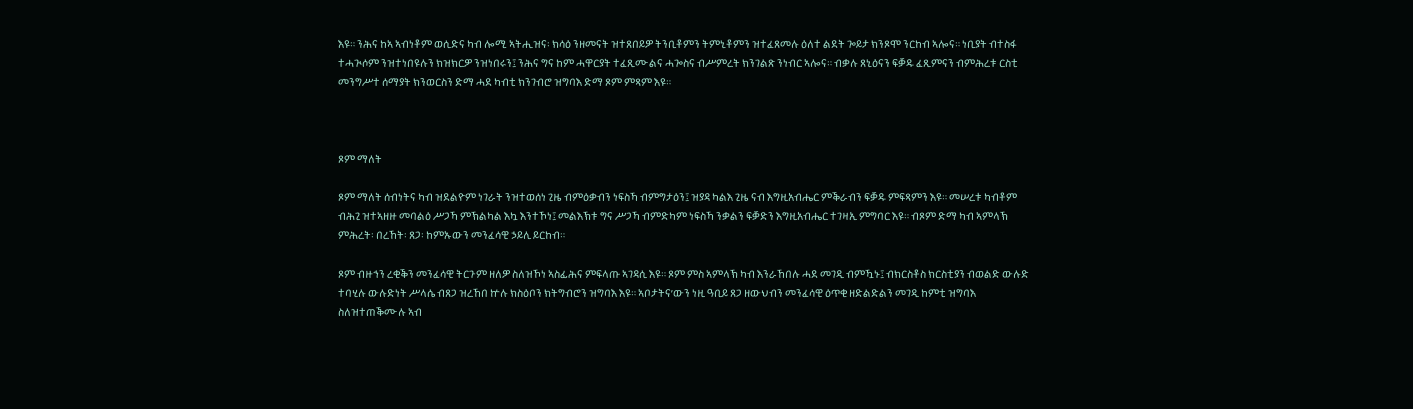እዩ። ንሕና ከኣ ኣብነቶም ወሲድና ካብ ሎሚ ኣትሒዝና፡ ክሳዕ ንዘመናት ዝተጸበይዎ ትንቢቶምን ትምኒቶምን ዝተፈጸመሉ ዕለተ ልደት ጐይታ ክንጾሞ ንርከብ ኣሎና። ነቢያት ብተስፋ ተሓጒሶም ንዝተነበዩሉን ክዝክርዎ ንዝነበሩን፤ ንሕና ግና ከም ሓዋርያት ተፈጺሙልና ሓጐስና ብሥምረት ክንገልጽ ንነብር ኣሎና። ብቃሉ ጸኒዕናን ፍቓዱ ፈጺምናን ብምሕረቱ ርስቲ መንግሥተ ሰማያት ክንወርስን ድማ ሓደ ካብቲ ክንገብሮ ዝግባእ ድማ ጾም ምጻም እዩ።



ጾም ማለት

ጾም ማለት ሰብነትና ካብ ዝደልዮም ነገራት ንዝተወሰነ ጊዜ ብምዕቃብን ነፍስኻ ብምግታዕን፤ ዝያዳ ካልእ ጊዜ ናብ እግዚአብሔር ምቕራብን ፍቓዱ ምፍጻምን እዩ። መሠረቱ ካብቶም ብሕጊ ዝተኣዘዙ መባልዕ ሥጋኻ ምኽልካል እኳ እንተኾነ፤ መልእኽቱ ግና ሥጋኻ ብምድካም ነፍስኻ ንቃልን ፍቓድን እግዚአብሔር ተገዛኢ ምግባር እዩ። ብጾም ድማ ካብ ኣምላኽ ምሕረት፡ በረኸት፡ ጸጋ፡ ከምኡውን መንፈሳዊ ኃይሊ ይርከብ።

ጾም ብዙኅን ረቂቕን መንፈሳዊ ትርጉም ዘለዎ ስለዝኾነ ኣስፊሕና ምፍላጡ ኣገዳሲ እዩ። ጾም ምስ ኣምላኽ ካብ እንራኸበሉ ሓደ መገዲ ብምዃኑ፤ ብክርስቶስ ክርስቲያን ብወልድ ውሉድ ተባሂሉ ውሉድነት ሥላሴ ብጸጋ ዝረኸበ ኵሉ ክስዕቦን ክትግብሮን ዝግባእ እዩ። ኣቦታትና’ውን ነዚ ዓቢይ ጸጋ ዘውህብን መንፈሳዊ ዕጥቂ ዘድልድልን መገዲ ከምቲ ዝግባእ ስለዝተጠቕሙሉ ኣብ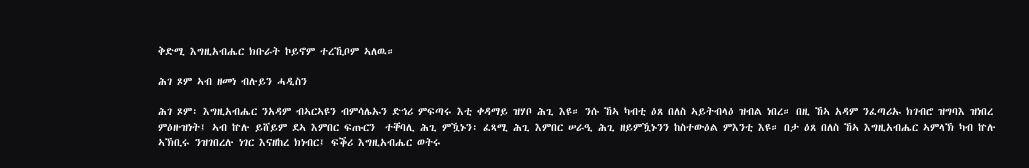ቅድሚ እግዚአብሔር ክቡራት ኮይኖም ተረኺቦም ኣለዉ።

ሕገ ጾም ኣብ ዘመነ ብሉይን ሓዲስን

ሕገ ጾም፡ እግዚአብሔር ንአዳም ብኣርኣዩን ብምሳሌኡን ድኅሪ ምፍጣሩ እቲ ቀዳማይ ዝሃቦ ሕጊ እዩ። ንሱ ኸኣ ካብቲ ዕጸ በለስ ኣይትብላዕ ዝብል ነበረ። በዚ ኸኣ አዳም ንፈጣሪኡ ክገብሮ ዝግባእ ዝነበረ ምዕዙዝነት፤ ኣብ ኵሉ ይሸይም ደኣ እምበር ፍጡርን  ተቐባሊ ሕጊ ምዃኑን፡ ፈጻሚ ሕጊ እምበር ሠራዒ ሕጊ ዘይምዃኑንን ከስተውዕል ምእንቲ እዩ። በታ ዕጸ በለስ ኸኣ እግዚአብሔር ኣምላኽ ካብ ኵሉ ኣኽቢሩ ንዝገበረሉ ነገር እናዘከረ ክነብር፤ ፍቕሪ እግዚአብሔር ወትሩ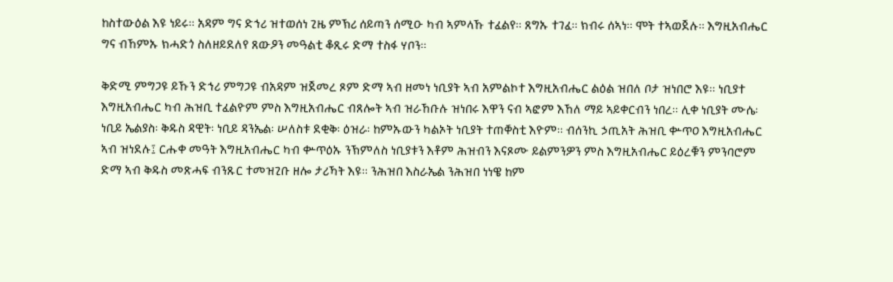ከስተውዕል እዩ ነይሩ። አዳም ግና ድኅሪ ዝተወሰነ ጊዜ ምኽሪ ሰይጣን ሰሚዑ ካብ ኣምላኹ ተፈልየ። ጸግኡ ተገፈ። ክብሩ ሰኣነ። ሞት ተኣወጀሉ። እግዚአብሔር ግና ብኸምኡ ክሓድጎ ስለዘይደለየ ጸውዖን መዓልቲ ቆጺሩ ድማ ተስፋ ሃቦን።

ቅድሚ ምግጋዩ ይኹን ድኅሪ ምግጋዩ ብአዳም ዝጀመረ ጾም ድማ ኣብ ዘመነ ነቢያት ኣብ አምልኮተ እግዚአብሔር ልዕል ዝበለ ቦታ ዝነበሮ እዩ። ነቢያተ እግዚአብሔር ካብ ሕዝቢ ተፈልዮም ምስ እግዚአብሔር ብጸሎት ኣብ ዝራኸቡሉ ዝነበሩ እዋን ናብ ኣፎም እኸለ ማይ ኣይቀርብን ነበረ። ሊቀ ነቢያት ሙሴ፡ ነቢይ ኤልያስ፡ ቅዱስ ዳዊት፡ ነቢይ ዳንኤል፡ ሠለስቱ ደቂቅ፡ ዕዝራ፡ ከምኡውን ካልኦት ነቢያት ተጠቐስቲ እዮም። ብሰንኪ ኃጢአት ሕዝቢ ቍጥዐ እግዚአብሔር ኣብ ዝነደሉ፤ ርሑቀ መዓት እግዚአብሔር ካብ ቍጥዕኡ ንኽምለስ ነቢያቱን እቶም ሕዝብን እናጾሙ ይልምንዎን ምስ እግዚአብሔር ይዕረቑን ምንባሮም ድማ ኣብ ቅዱስ መጽሓፍ ብንጹር ተመዝጊቡ ዘሎ ታሪኻት እዩ። ንሕዝበ እስራኤል ንሕዝበ ነነዌ ከም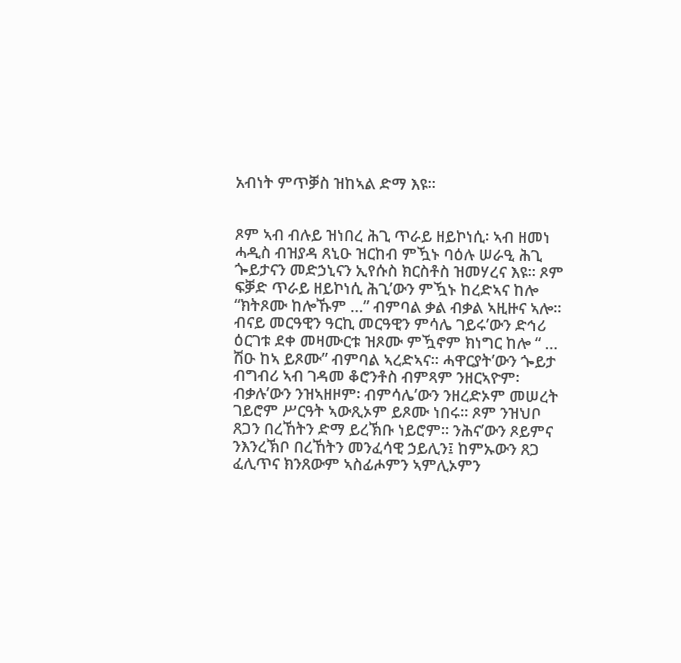አብነት ምጥቓስ ዝከኣል ድማ እዩ።


ጾም ኣብ ብሉይ ዝነበረ ሕጊ ጥራይ ዘይኮነሲ፡ ኣብ ዘመነ ሓዲስ ብዝያዳ ጸኒዑ ዝርከብ ምዃኑ ባዕሉ ሠራዒ ሕጊ ጐይታናን መድኃኒናን ኢየሱስ ክርስቶስ ዝመሃረና እዩ። ጾም ፍቓድ ጥራይ ዘይኮነሲ ሕጊ’ውን ምዃኑ ከረድኣና ከሎ “ክትጾሙ ከሎኹም …” ብምባል ቃል ብቃል ኣዚዙና ኣሎ። ብናይ መርዓዊን ዓርኪ መርዓዊን ምሳሌ ገይሩ’ውን ድኅሪ ዕርገቱ ደቀ መዛሙርቱ ዝጾሙ ምዃኖም ክነግር ከሎ “ … ሽዑ ከኣ ይጾሙ” ብምባል ኣረድኣና። ሓዋርያት’ውን ጐይታ ብግብሪ ኣብ ገዳመ ቆሮንቶስ ብምጻም ንዘርኣዮም፡ ብቃሉ’ውን ንዝኣዘዞም፡ ብምሳሌ’ውን ንዘረድኦም መሠረት ገይሮም ሥርዓት ኣውጺኦም ይጾሙ ነበሩ። ጾም ንዝህቦ ጸጋን በረኸትን ድማ ይረኽቡ ነይሮም። ንሕና’ውን ጾይምና ንእንረኽቦ በረኸትን መንፈሳዊ ኃይሊን፤ ከምኡውን ጸጋ ፈሊጥና ክንጸውም ኣስፊሖምን ኣምሊኦምን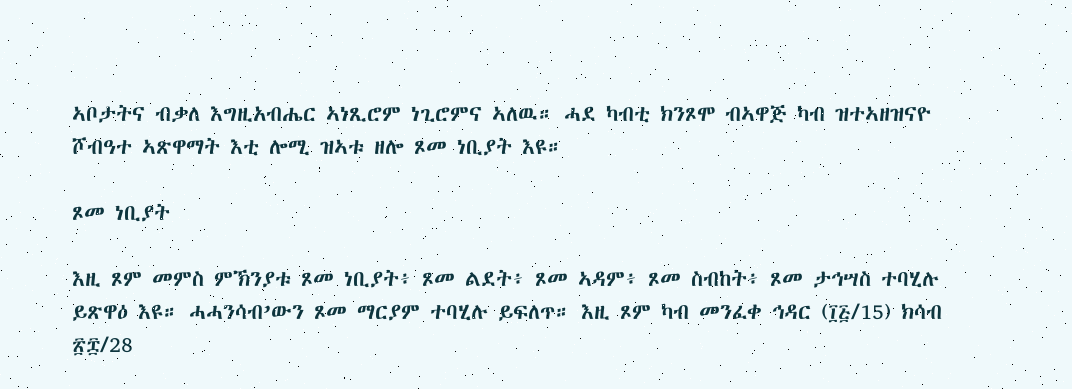ኣቦታትና ብቃለ እግዚአብሔር ኣነጺሮም ነጊሮምና ኣለዉ። ሓደ ካብቲ ክንጾሞ ብኣዋጅ ካብ ዝተኣዘዝናዮ ሾብዓተ ኣጽዋማት እቲ ሎሚ ዝኣቱ ዘሎ ጾመ ነቢያት እዩ።

ጾመ ነቢያት

እዚ ጾም መምስ ምኽንያቱ ጾመ ነቢያት፥ ጾመ ልደት፥ ጾመ ኣዳም፥ ጾመ ስብከት፥ ጾመ ታኅሣስ ተባሂሉ ይጽዋዕ እዩ። ሓሓንሳብ’ውን ጾመ ማርያም ተባሂሉ ይፍለጥ። እዚ ጾም ካብ መንፈቀ ኅዳር (፲፭/15) ክሳብ ፳፰/28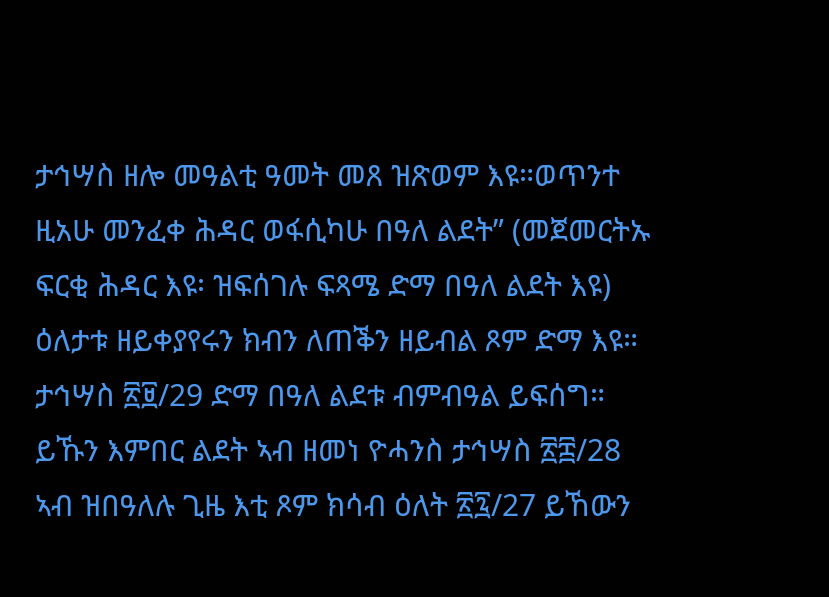ታኅሣስ ዘሎ መዓልቲ ዓመት መጸ ዝጽወም እዩ።ወጥንተ ዚአሁ መንፈቀ ሕዳር ወፋሲካሁ በዓለ ልደት” (መጀመርትኡ ፍርቂ ሕዳር እዩ፡ ዝፍሰገሉ ፍጻሜ ድማ በዓለ ልደት እዩ) ዕለታቱ ዘይቀያየሩን ክብን ለጠቕን ዘይብል ጾም ድማ እዩ። ታኅሣስ ፳፱/29 ድማ በዓለ ልደቱ ብምብዓል ይፍሰግ። ይኹን እምበር ልደት ኣብ ዘመነ ዮሓንስ ታኅሣስ ፳፰/28 ኣብ ዝበዓለሉ ጊዜ እቲ ጾም ክሳብ ዕለት ፳፯/27 ይኸውን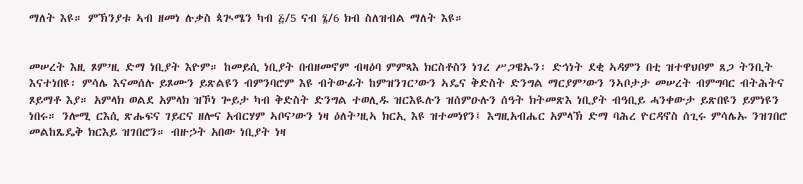ማለት እዩ። ምኽንያቱ ኣብ ዘመነ ሉቃስ ጳጒሜን ካብ ፭/5 ናብ ፮/6 ክብ ስለዝብል ማለት እዩ።


መሠረት እዚ ጾም’ዚ ድማ ነቢያት እዮም። ከመይሲ ነቢያት በብዘመኖም ብዛዕባ ምምጻእ ክርስቶስን ነገረ ሥጋዌኡን፡ ድኅነት ደቂ ኣዳምን በቲ ዝተዋህቦም ጸጋ ትንቢት እናተነበዩ፡ ምሳሌ እናመሰሉ ይጾሙን ይጽልዩን ብምንባሮም እዩ ብትውፊት ከምዝንገር’ውን ኣዴና ቅድስት ድንግል ማርያም’ውን ንኣቦታታ መሠረት ብምግባር ብትሕትና ጾይማቶ እያ። አምላክ ወልደ አምላክ ዝኾነ ጐይታ ካብ ቅድስት ድንግል ተወሊዱ ዝርእዪሉን ዝሰምዑሉን ሰዓት ክትመጽእ ነቢያት ብዓቢይ ሓንቀውታ ይጽበዩን ይምነዩን ነበሩ። ንሎሚ ርእሲ ጽሑፍና ገይርና ዘሎና አብርሃም ኣቦና’ውን ነዛ ዕለት’ዚኣ ክርኢ እዩ ዝተመነየን፤ እግዚአብሔር አምላኽ ድማ ባሕረ ዮርዳኖስ ሰጊሩ ምሳሌኡ ንዝገበሮ መልከጼዴቅ ክርእይ ዝገበሮን። ብዙኃት አበው ነቢያት ነዛ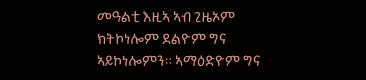መዓልቲ እዚኣ ኣብ ጊዜኦም ክትኮነሎም ደልዮም ግና ኣይኮነሎምን። ኣማዕድዮም ግና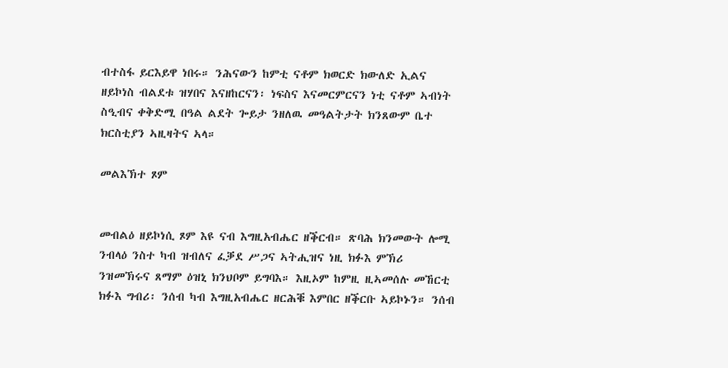ብተስፋ ይርእይዋ ነበሩ። ንሕናውን ከምቲ ናቶም ክወርድ ክውለድ ኢልና ዘይኮነስ ብልደቱ ዝሃበና እናዘከርናን፡ ነፍስና እናመርምርናን ነቲ ናቶም ኣብነት ስዒብና ቀቅድሚ በዓል ልደት ጐይታ ንዘለዉ መዓልትታት ክንጸውም ቤተ ክርስቲያን ኣዚዛትና ኣላ።

መልእኽተ ጾም


መብልዕ ዘይኮነሲ ጾም እዩ ናብ እግዚአብሔር ዘቕርብ። ጽባሕ ክንመውት ሎሚ ንብላዕ ንስተ ካብ ዝብለና ፈቓደ ሥጋና ኣትሒዝና ነዚ ክፉእ ምኽሪ ንዝመኽሩና ጸማም ዕዝኒ ክንህቦም ይግባእ። እዚኦም ከምዚ ዚኣመሰሉ መኸርቲ ክፉእ ግብሪ፡ ንሰብ ካብ እግዚአብሔር ዘርሕቑ እምበር ዘቕርቡ ኣይኮኑን። ንሰብ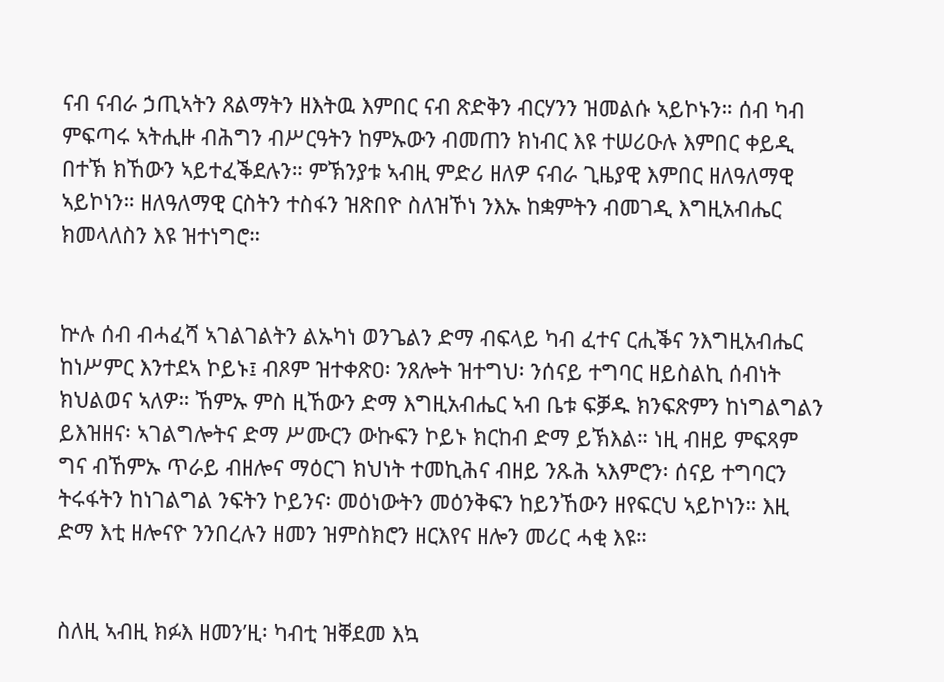ናብ ናብራ ኃጢኣትን ጸልማትን ዘእትዉ እምበር ናብ ጽድቅን ብርሃንን ዝመልሱ ኣይኮኑን። ሰብ ካብ ምፍጣሩ ኣትሒዙ ብሕግን ብሥርዓትን ከምኡውን ብመጠን ክነብር እዩ ተሠሪዑሉ እምበር ቀይዲ በተኽ ክኸውን ኣይተፈቕደሉን። ምኽንያቱ ኣብዚ ምድሪ ዘለዎ ናብራ ጊዜያዊ እምበር ዘለዓለማዊ ኣይኮነን። ዘለዓለማዊ ርስትን ተስፋን ዝጽበዮ ስለዝኾነ ንእኡ ከቋምትን ብመገዲ እግዚአብሔር ክመላለስን እዩ ዝተነግሮ።


ኵሉ ሰብ ብሓፈሻ ኣገልገልትን ልኡካነ ወንጌልን ድማ ብፍላይ ካብ ፈተና ርሒቕና ንእግዚአብሔር ከነሥምር እንተደኣ ኮይኑ፤ ብጾም ዝተቀጽዐ፡ ንጸሎት ዝተግህ፡ ንሰናይ ተግባር ዘይስልኪ ሰብነት ክህልወና ኣለዎ። ኸምኡ ምስ ዚኸውን ድማ እግዚአብሔር ኣብ ቤቱ ፍቓዱ ክንፍጽምን ከነግልግልን ይእዝዘና፡ ኣገልግሎትና ድማ ሥሙርን ውኩፍን ኮይኑ ክርከብ ድማ ይኽእል። ነዚ ብዘይ ምፍጻም ግና ብኸምኡ ጥራይ ብዘሎና ማዕርገ ክህነት ተመኪሕና ብዘይ ንጹሕ ኣእምሮን፡ ሰናይ ተግባርን ትሩፋትን ከነገልግል ንፍትን ኮይንና፡ መዕነውትን መዕንቅፍን ከይንኸውን ዘየፍርህ ኣይኮነን። እዚ ድማ እቲ ዘሎናዮ ንንበረሉን ዘመን ዝምስክሮን ዘርእየና ዘሎን መሪር ሓቂ እዩ።


ስለዚ ኣብዚ ክፉእ ዘመን’ዚ፡ ካብቲ ዝቐደመ እኳ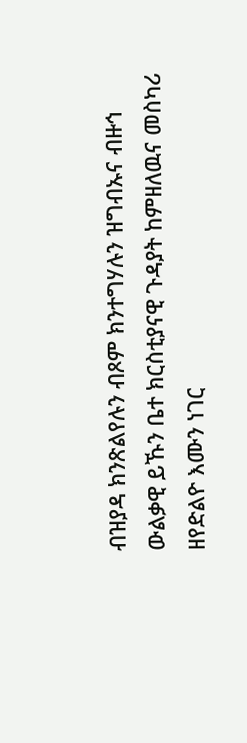ብዝያዳ ክንጽልየሉን ብጾም ክንተግሃሉን ዝግብኡና ብዙኅ ውልቃዊ ይኹን ቤተ ክርስቲያናዊ ጉዳያት ከምዘለዉና መስካሪ ዘየድልዮ እሙን ነገር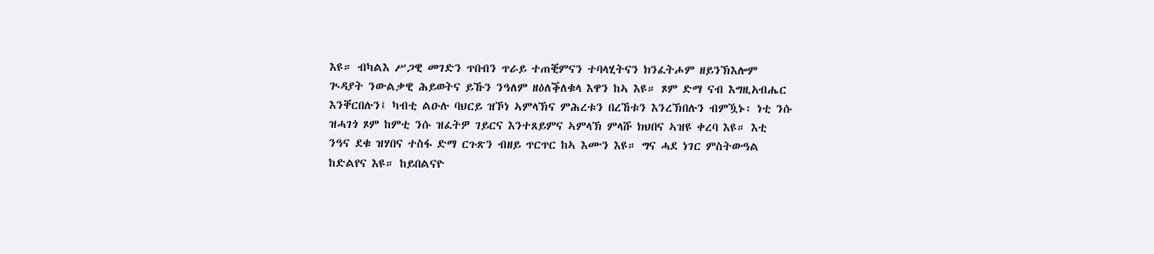እዩ። ብካልእ ሥጋዊ መገድን ጥበብን ጥራይ ተጠቒምናን ተባላሂትናን ክንፈትሖም ዘይንኽእሎም ጒዳያት ንውልቃዊ ሕይወትና ይኹን ንዓለም ዘዕለቕለቁላ እዋን ከኣ እዩ። ጾም ድማ ናብ እግዚአብሔር እንቐርበሉን፤ ካብቲ ልዑሉ ባህርይ ዝኾነ ኣምላኽና ምሕረቱን በረኸቱን እንረኽበሉን ብምዃኑ፡ ነቲ ንሱ ዝሓገጎ ጾም ከምቲ ንሱ ዝፈትዎ ገይርና እንተጸይምና ኣምላኽ ምላሹ ክህበና ኣዝዩ ቀረባ እዩ። እቲ ንዓና ደቁ ዝሃበና ተስፋ ድማ ርጉጽን ብዘይ ጥርጥር ከኣ እሙን እዩ። ግና ሓደ ነገር ምስትውዓል ከድልየና እዩ። ከይበልናዮ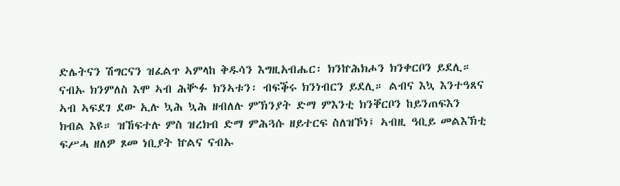ድሌትናን ሽግርናን ዝፈልጥ ኣምላከ ቅዱሳን እግዚአብሔር፡ ክንኵሕክሖን ክንቀርቦን ይደሊ። ናብኡ ክንምለስ እሞ ኣብ ሕቝፉ ክንኣቱን፡ ብፍቕሩ ክንነብርን ይደሊ። ልብና እኳ እንተዓጸና ኣብ ኣፍደገ ደው ኢሉ ኳሕ ኳሕ ዘብለሉ ምኽንያት ድማ ምእንቲ ክንቐርቦን ከይንጠፍእን ክብል እዩ። ዝኸፍተሉ ምስ ዝረክብ ድማ ምሕጓሱ ዘይተርፍ ስለዝኾነ፤ ኣብዚ ዓቢይ መልእኽቲ ፍሥሓ ዘለዎ ጾመ ነቢያት ኵልና ናብኡ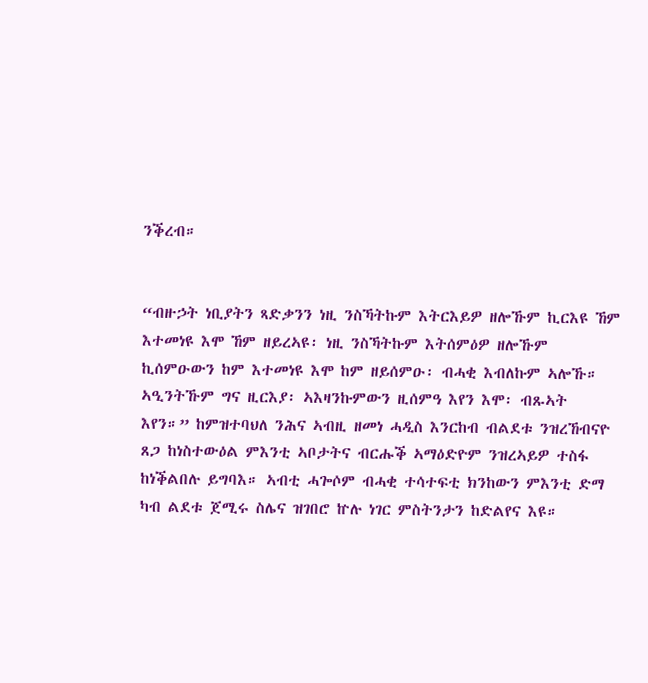ንቕረብ።


“ብዙኃት ነቢያትን ጻድቃንን ነዚ ንስኻትኩም እትርእይዎ ዘሎኹም ኪርእዩ ኸም እተመነዩ እሞ ኸም ዘይረኣዩ፡ ነዚ ንስኻትኩም እትሰምዕዎ ዘሎኹም ኪሰምዑውን ከም እተመነዩ እሞ ከም ዘይሰምዑ፡ ብሓቂ እብለኩም ኣሎኹ። ኣዒንትኹም ግና ዚርእያ፡ ኣእዛንኩምውን ዚሰምዓ እየን እሞ፡ ብጹኣት እየን።” ከምዝተባህለ ንሕና ኣብዚ ዘመነ ሓዲስ እንርከብ ብልደቱ ንዝረኸብናዮ ጸጋ ከነስተውዕል ምእንቲ ኣቦታትና ብርሑቕ ኣማዕድዮም ንዝረኣይዎ ተስፋ ከነቕልበሉ ይግባእ። ኣብቲ ሓጐሶም ብሓቂ ተሳተፍቲ ክንከውን ምእንቲ ድማ ካብ ልደቱ ጀሚሩ ስሌና ዝገበሮ ኵሉ ነገር ምስትንታን ከድልየና እዩ።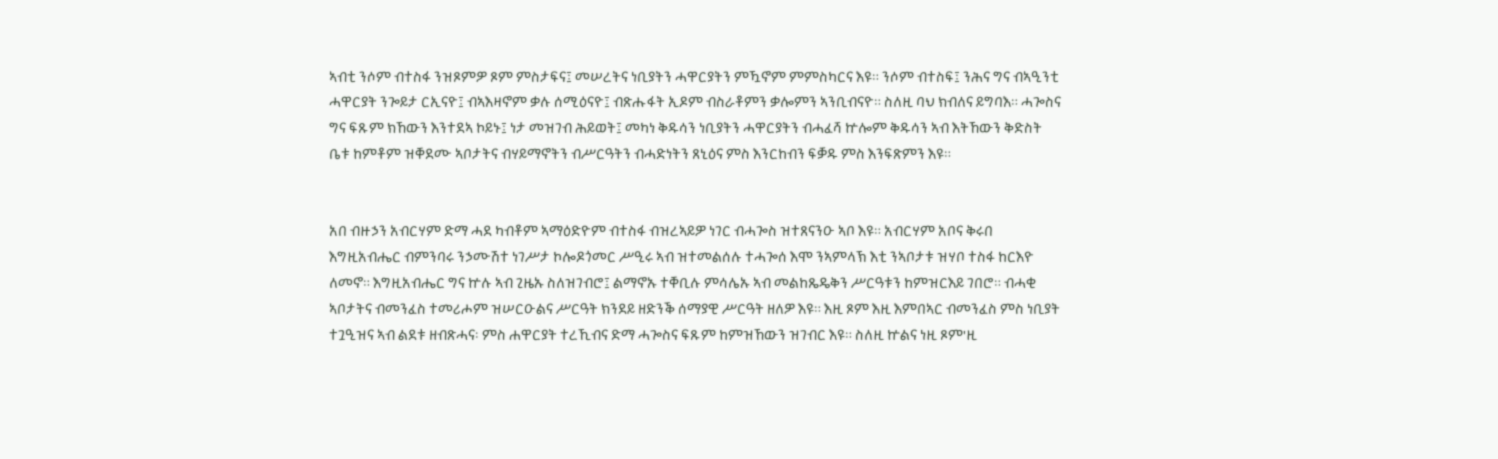ኣብቲ ንሶም ብተስፋ ንዝጾምዎ ጾም ምስታፍና፤ መሠረትና ነቢያትን ሓዋርያትን ምዃኖም ምምስካርና እዩ። ንሶም ብተስፍ፤ ንሕና ግና ብኣዒንቲ ሓዋርያት ንጐይታ ርኢናዮ፤ ብኣእዛኖም ቃሉ ሰሚዕናዮ፤ ብጽሑፋት ኢዶም ብስራቶምን ቃሎምን ኣንቢብናዮ። ስለዚ ባህ ክብለና ይግባእ። ሓጐስና ግና ፍጹም ክኸውን እንተደኣ ኮይኑ፤ ነታ መዝገብ ሕይወት፤ መካነ ቅዱሳን ነቢያትን ሓዋርያትን ብሓፈሻ ኵሎም ቅዱሳን ኣብ እትኸውን ቅድስት ቤቱ ከምቶም ዝቐደሙ ኣቦታትና ብሃይማኖትን ብሥርዓትን ብሓድነትን ጸኒዕና ምስ እንርከብን ፍቓዱ ምስ እንፍጽምን እዩ።


አበ ብዙኃን አብርሃም ድማ ሓደ ካብቶም ኣማዕድዮም ብተስፋ ብዝረኣይዎ ነገር ብሓጐስ ዝተጸናንዑ ኣቦ እዩ። አብርሃም አቦና ቅሩበ እግዚአብሔር ብምንባሩ ንኃሙሽተ ነገሥታ ኮሎዶጎመር ሥዒሩ ኣብ ዝተመልሰሉ ተሓጐሰ እሞ ንኣምላኽ እቲ ንኣቦታቱ ዝሃቦ ተስፋ ከርእዮ ለመኖ። እግዚአብሔር ግና ኵሉ ኣብ ጊዜኡ ስለዝገብሮ፤ ልማኖኡ ተቐቢሉ ምሳሌኡ ኣብ መልከጼዴቅን ሥርዓቱን ከምዝርእይ ገበሮ። ብሓቂ ኣቦታትና ብመንፈስ ተመሪሖም ዝሠርዑልና ሥርዓት ክንደይ ዘድንቕ ሰማያዊ ሥርዓት ዘለዎ እዩ። እዚ ጾም እዚ እምበኣር ብመንፈስ ምስ ነቢያት ተጓዒዝና ኣብ ልደቱ ዘብጽሓና፡ ምስ ሐዋርያት ተረኺብና ድማ ሓጐስና ፍጹም ከምዝኸውን ዝገብር እዩ። ስለዚ ኵልና ነዚ ጾም'ዚ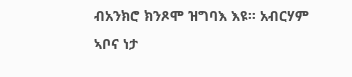ብአንክሮ ክንጾሞ ዝግባእ እዩ። አብርሃም ኣቦና ነታ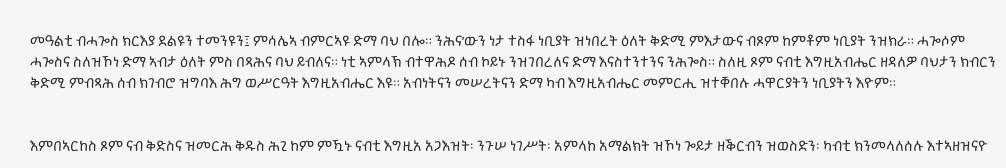መዓልቲ ብሓጐስ ክርእያ ደልዩን ተመንዩን፤ ምሳሌኣ ብምርኣዩ ድማ ባህ በሎ። ንሕና’ውን ነታ ተስፋ ነቢያት ዝነበረት ዕለት ቅድሚ ምእታውና ብጾም ከምቶም ነቢያት ንዝክራ። ሓጐሶም ሓጐስና ስለዝኾነ ድማ ኣብታ ዕለት ምስ በጻሕና ባህ ይብለና። ነቲ ኣምላኽ ብተዋሕዶ ሰብ ኮይኑ ንዝገበረለና ድማ እናስተንተንና ንሕጐስ። ስለዚ ጾም ናብቲ እግዚአብሔር ዘዳለዎ ባህታን ክብርን ቅድሚ ምብጻሕ ሰብ ክገብሮ ዝግባእ ሕግ ወሥርዓት እግዚአብሔር እዩ። አብነትናን መሠረትናን ድማ ካብ እግዚአብሔር መምርሒ ዝተቐበሉ ሓዋርያትን ነቢያትን እዮም።


እምበኣርከስ ጾም ናብ ቅድስና ዝመርሕ ቅዱስ ሕጊ ከም ምዃኑ ናብቲ እግዚአ አጋእዝት፡ ንጉሠ ነገሥት፡ አምላከ አማልክት ዝኾነ ጐይታ ዘቕርብን ዝወስድን፡ ካብቲ ክንመላለሰሉ እተኣዘዝናዮ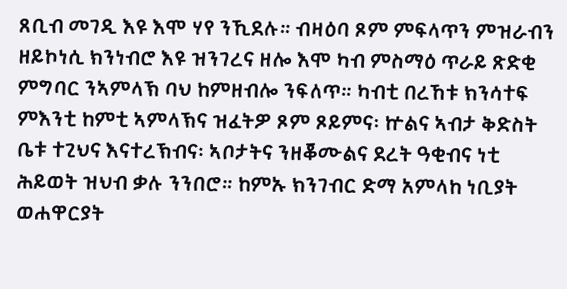ጸቢብ መገዲ እዩ እሞ ሃየ ንኺደሉ። ብዛዕባ ጾም ምፍላጥን ምዝራብን ዘይኮነሲ ክንነብሮ እዩ ዝንገረና ዘሎ እሞ ካብ ምስማዕ ጥራይ ጽድቂ ምግባር ንኣምላኽ ባህ ከምዘብሎ ንፍለጥ። ካብቲ በረኸቱ ክንሳተፍ ምእንቲ ከምቲ ኣምላኽና ዝፈትዎ ጾም ጾይምና፡ ኵልና ኣብታ ቅድስት ቤቱ ተጊህና እናተረኽብና፡ ኣቦታትና ንዘቖሙልና ደረት ዓቂብና ነቲ ሕይወት ዝህብ ቃሉ ንንበሮ። ከምኡ ክንገብር ድማ አምላከ ነቢያት ወሐዋርያት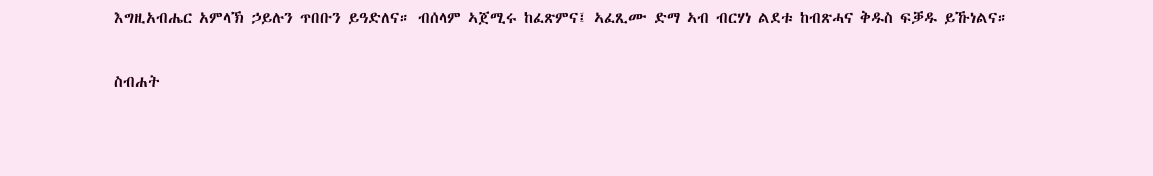እግዚአብሔር አምላኽ ኃይሉን ጥበቡን ይዓድለና። ብሰላም ኣጀሚሩ ከፈጽምና፤ ኣፈጺሙ ድማ ኣብ ብርሃነ ልደቱ ከብጽሓና ቅዱስ ፍቓዱ ይኹነልና።

ስብሐት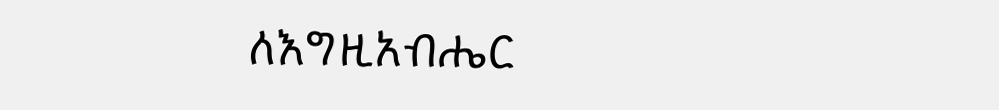ለእግዚአብሔር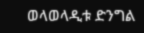ወላወላዲቱ ድንግል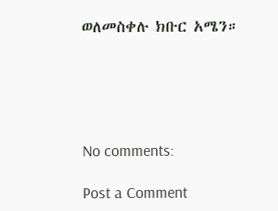ወለመስቀሉ ክቡር አሜን።





No comments:

Post a Comment